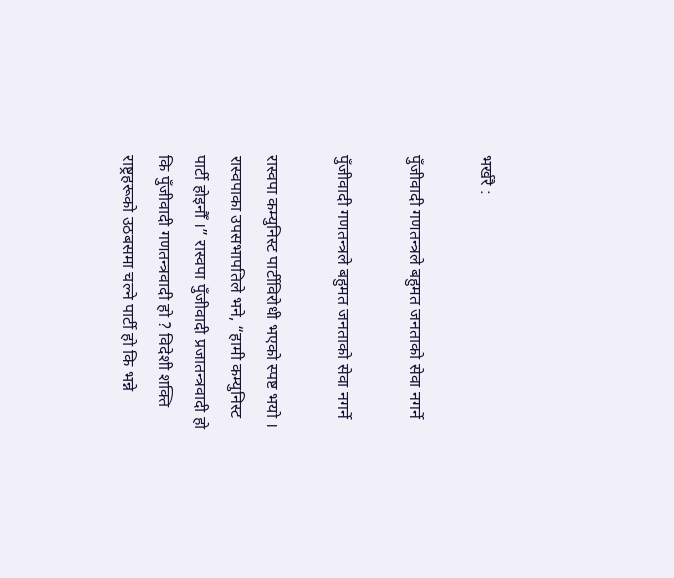भर्खरै :

पुँजीवादी गणतन्त्रले बहुमत जनताको सेवा नगर्ने

पुँजीवादी गणतन्त्रले बहुमत जनताको सेवा नगर्ने

रास्वपा कम्युनिस्ट पार्टीविरोधी भएको स्पष्ट भयो । रास्वपाका उपसभापतिले भने, “हामी कम्युनिस्ट पार्टी होइनौँ ।” रास्वपा पुँजीवादी प्रजातन्त्रवादी हो कि पुँजीवादी गणतन्त्रवादी हो ? विदेशी शक्ति राष्ट्रहरूको उठबसमा चल्ने पार्टी हो कि भन्ने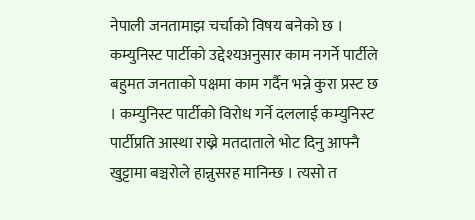नेपाली जनतामाझ चर्चाको विषय बनेको छ । कम्युनिस्ट पार्टीको उद्देश्यअनुसार काम नगर्ने पार्टीले बहुमत जनताको पक्षमा काम गर्दैन भन्ने कुरा प्रस्ट छ । कम्युनिस्ट पार्टीको विरोध गर्ने दललाई कम्युनिस्ट पार्टीप्रति आस्था राख्ने मतदाताले भोट दिनु आफ्नै खुट्टामा बञ्चरोले हान्नुसरह मानिन्छ । त्यसो त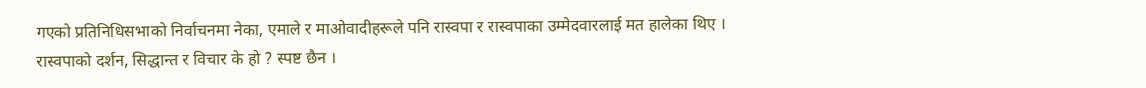गएको प्रतिनिधिसभाको निर्वाचनमा नेका, एमाले र माओवादीहरूले पनि रास्वपा र रास्वपाका उम्मेदवारलाई मत हालेका थिए ।
रास्वपाको दर्शन, सिद्धान्त र विचार के हो ? स्पष्ट छैन ।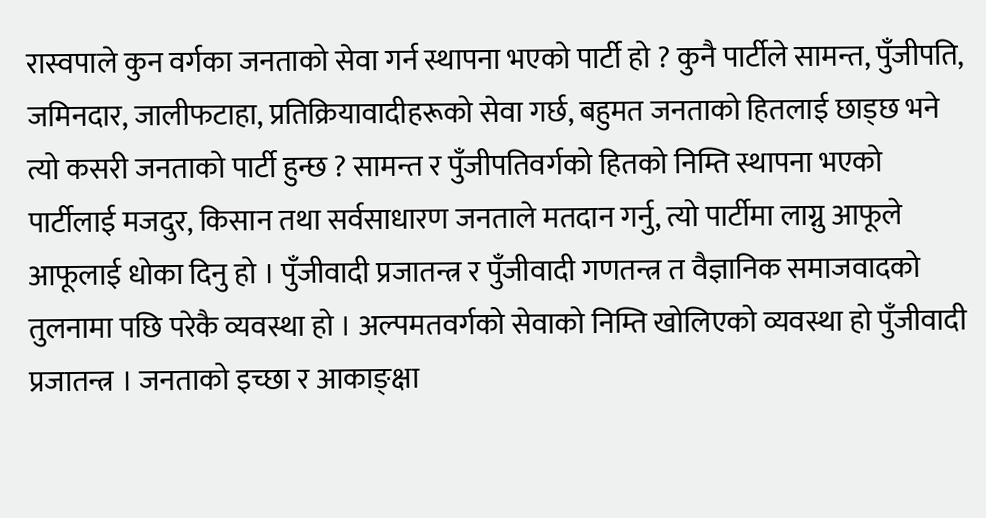रास्वपाले कुन वर्गका जनताको सेवा गर्न स्थापना भएको पार्टी हो ? कुनै पार्टीले सामन्त, पुँजीपति, जमिनदार, जालीफटाहा, प्रतिक्रियावादीहरूको सेवा गर्छ, बहुमत जनताको हितलाई छाड्छ भने त्यो कसरी जनताको पार्टी हुन्छ ? सामन्त र पुँजीपतिवर्गको हितको निम्ति स्थापना भएको पार्टीलाई मजदुर, किसान तथा सर्वसाधारण जनताले मतदान गर्नु, त्यो पार्टीमा लाग्नु आफूले आफूलाई धोका दिनु हो । पुँजीवादी प्रजातन्त्र र पुँजीवादी गणतन्त्र त वैज्ञानिक समाजवादको तुलनामा पछि परेकै व्यवस्था हो । अल्पमतवर्गको सेवाको निम्ति खोलिएको व्यवस्था हो पुँजीवादी प्रजातन्त्र । जनताको इच्छा र आकाङ्क्षा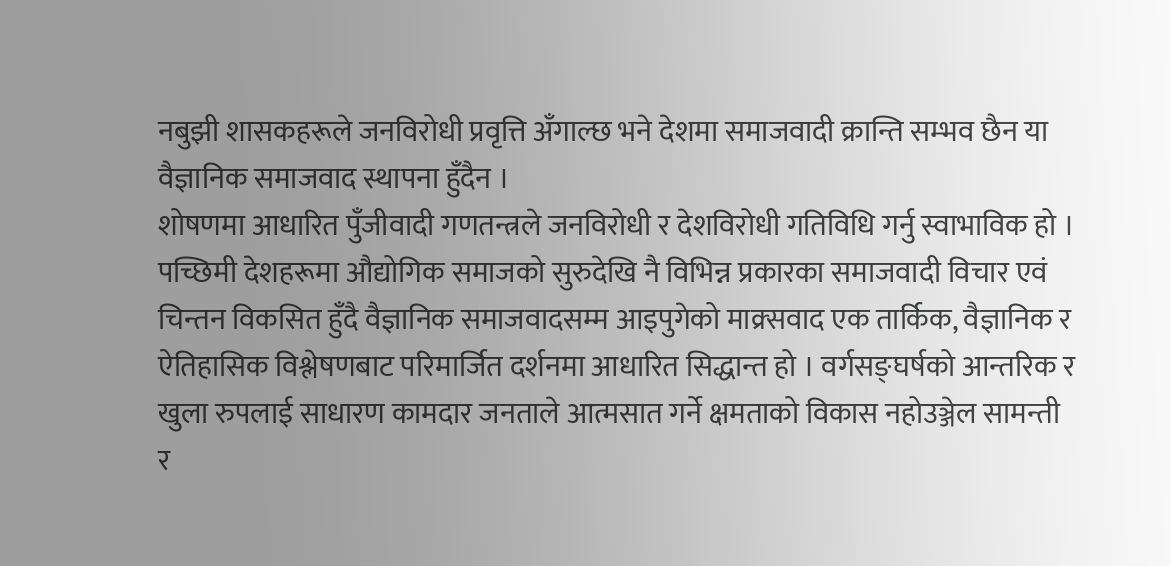नबुझी शासकहरूले जनविरोधी प्रवृत्ति अँगाल्छ भने देशमा समाजवादी क्रान्ति सम्भव छैन या वैज्ञानिक समाजवाद स्थापना हुँदैन ।
शोषणमा आधारित पुँजीवादी गणतन्त्रले जनविरोधी र देशविरोधी गतिविधि गर्नु स्वाभाविक हो । पच्छिमी देशहरूमा औद्योगिक समाजको सुरुदेखि नै विभिन्न प्रकारका समाजवादी विचार एवं चिन्तन विकसित हुँदै वैज्ञानिक समाजवादसम्म आइपुगेको माक्र्सवाद एक तार्किक, वैज्ञानिक र ऐतिहासिक विश्लेषणबाट परिमार्जित दर्शनमा आधारित सिद्धान्त हो । वर्गसङ्घर्षको आन्तरिक र खुला रुपलाई साधारण कामदार जनताले आत्मसात गर्ने क्षमताको विकास नहोउञ्जेल सामन्ती र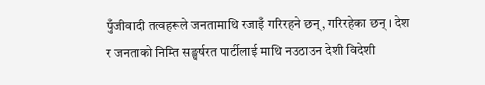पुँजीवादी तत्वहरूले जनतामाथि रजाइँ गरिरहने छन्, गरिरहेका छन् । देश र जनताको निम्ति सङ्घर्षरत पार्टीलाई माथि नउठाउन देशी विदेशी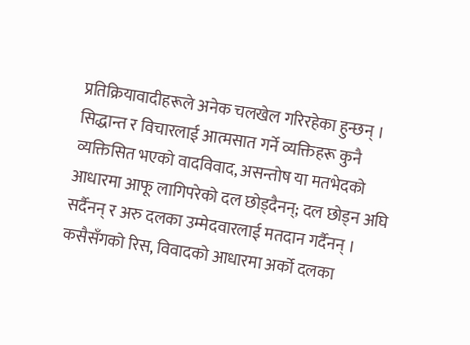प्रतिक्रियावादीहरूले अनेक चलखेल गरिरहेका हुन्छन् । सिद्धान्त र विचारलाई आत्मसात गर्ने व्यक्तिहरू कुनै व्यक्तिसित भएको वादविवाद, असन्तोष या मतभेदको आधारमा आफू लागिपरेको दल छोड्दैनन्; दल छोड्न अघि सर्दैनन् र अरु दलका उम्मेदवारलाई मतदान गर्दैनन् । कसैसँगको रिस, विवादको आधारमा अर्को दलका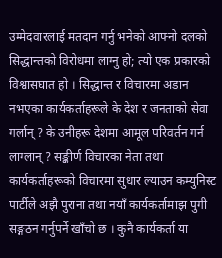उम्मेदवारलाई मतदान गर्नु भनेको आफ्नो दलको सिद्धान्तको विरोधमा लाग्नु हो; त्यो एक प्रकारको विश्वासघात हो । सिद्धान्त र विचारमा अडान नभएका कार्यकर्ताहरूले के देश र जनताको सेवा गर्लान् ? के उनीहरू देशमा आमूल परिवर्तन गर्न लाग्लान् ? सङ्कीर्ण विचारका नेता तथा कार्यकर्ताहरूको विचारमा सुधार ल्याउन कम्युनिस्ट पार्टीले अझै पुराना तथा नयाँ कार्यकर्तामाझ पुगी सङ्गठन गर्नुपर्ने खाँचो छ । कुनै कार्यकर्ता या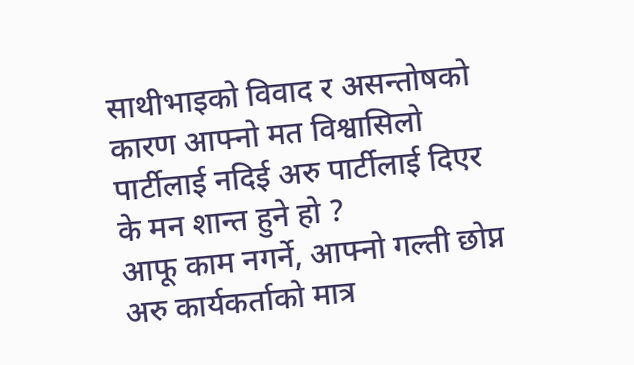साथीभाइको विवाद र असन्तोषको कारण आफ्नो मत विश्वासिलो पार्टीलाई नदिई अरु पार्टीलाई दिएर के मन शान्त हुने हो ?
आफू काम नगर्ने, आफ्नो गल्ती छोप्न अरु कार्यकर्ताको मात्र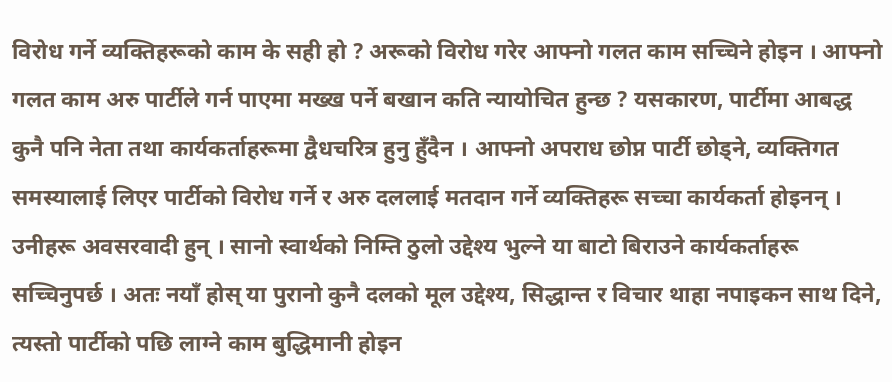विरोध गर्ने व्यक्तिहरूको काम के सही हो ? अरूको विरोध गरेर आफ्नो गलत काम सच्चिने होइन । आफ्नो गलत काम अरु पार्टीले गर्न पाएमा मख्ख पर्ने बखान कति न्यायोचित हुन्छ ? यसकारण, पार्टीमा आबद्ध कुनै पनि नेता तथा कार्यकर्ताहरूमा द्वैधचरित्र हुनु हुँदैन । आफ्नो अपराध छोप्न पार्टी छोड्ने, व्यक्तिगत समस्यालाई लिएर पार्टीको विरोध गर्ने र अरु दललाई मतदान गर्ने व्यक्तिहरू सच्चा कार्यकर्ता होइनन् । उनीहरू अवसरवादी हुन् । सानो स्वार्थको निम्ति ठुलो उद्देश्य भुल्ने या बाटो बिराउने कार्यकर्ताहरू सच्चिनुपर्छ । अतः नयाँ होस् या पुरानो कुनै दलको मूल उद्देश्य, सिद्धान्त र विचार थाहा नपाइकन साथ दिने, त्यस्तो पार्टीको पछि लाग्ने काम बुद्धिमानी होइन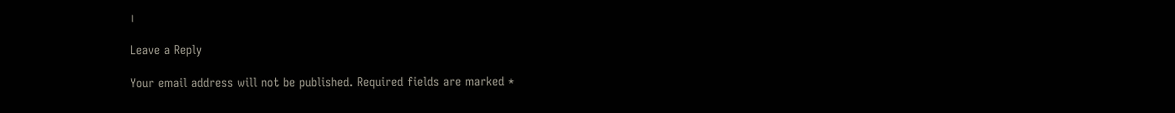।

Leave a Reply

Your email address will not be published. Required fields are marked *